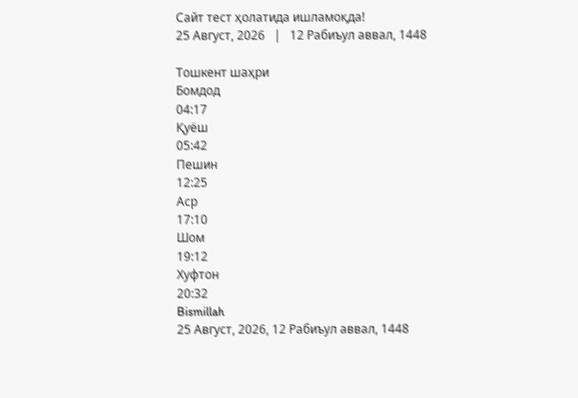Сайт тест ҳолатида ишламоқда!
25 Август, 2026   |   12 Рабиъул аввал, 1448

Тошкент шаҳри
Бомдод
04:17
Қуёш
05:42
Пешин
12:25
Аср
17:10
Шом
19:12
Хуфтон
20:32
Bismillah
25 Август, 2026, 12 Рабиъул аввал, 1448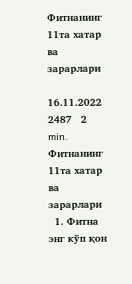Фитнанинг 11та хатар ва зарарлари

16.11.2022   2487   2 min.
Фитнанинг 11та хатар ва зарарлари
  1. Фитна энг кўп қон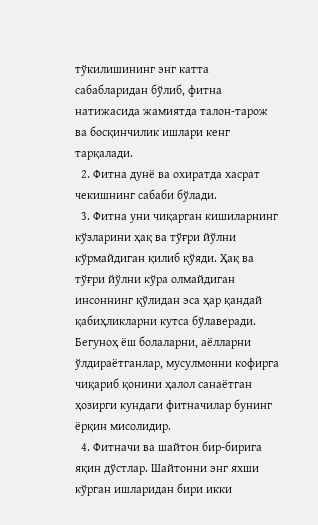тўкилишининг энг катта сабабларидан бўлиб, фитна натижасида жамиятда талон-тарож ва босқинчилик ишлари кенг тарқалади.
  2. Фитна дунё ва охиратда хасрат чекишнинг сабаби бўлади.
  3. Фитна уни чиқарган кишиларнинг кўзларини ҳақ ва тўғри йўлни кўрмайдиган қилиб қўяди. Ҳақ ва тўғри йўлни кўра олмайдиган инсоннинг қўлидан эса ҳар қандай қабиҳликларни кутса бўлаверади. Бегуноҳ ёш болаларни, аёлларни ўлдираётганлар, мусулмонни кофирга чиқариб қонини ҳалол санаётган ҳозирги кундаги фитначилар бунинг ёрқин мисолидир.
  4. Фитначи ва шайтон бир-бирига яқин дўстлар. Шайтонни энг яхши кўрган ишларидан бири икки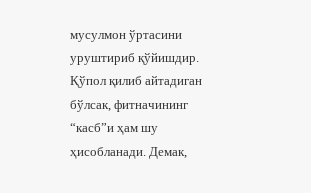мусулмон ўртасини уруштириб қўйишдир. Қўпол қилиб айтадиган бўлсак, фитначининг “касб”и ҳам шу ҳисобланади. Демак,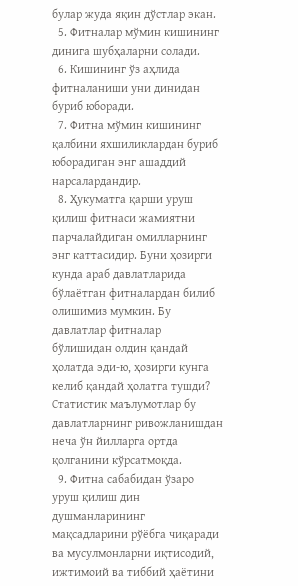булар жуда яқин дўстлар экан.
  5. Фитналар мўмин кишининг динига шубҳаларни солади.
  6. Кишининг ўз аҳлида фитналаниши уни динидан буриб юборади.
  7. Фитна мўмин кишининг қалбини яхшиликлардан буриб юборадиган энг ашаддий нарсалардандир.
  8. Ҳукуматга қарши уруш қилиш фитнаси жамиятни парчалайдиган омилларнинг энг каттасидир. Буни ҳозирги кунда араб давлатларида бўлаётган фитналардан билиб олишимиз мумкин. Бу давлатлар фитналар бўлишидан олдин қандай ҳолатда эди-ю, ҳозирги кунга келиб қандай ҳолатга тушди? Статистик маълумотлар бу давлатларнинг ривожланишдан неча ўн йилларга ортда қолганини кўрсатмоқда.
  9. Фитна сабабидан ўзаро уруш қилиш дин душманларининг мақсадларини рўёбга чиқаради ва мусулмонларни иқтисодий, ижтимоий ва тиббий ҳаётини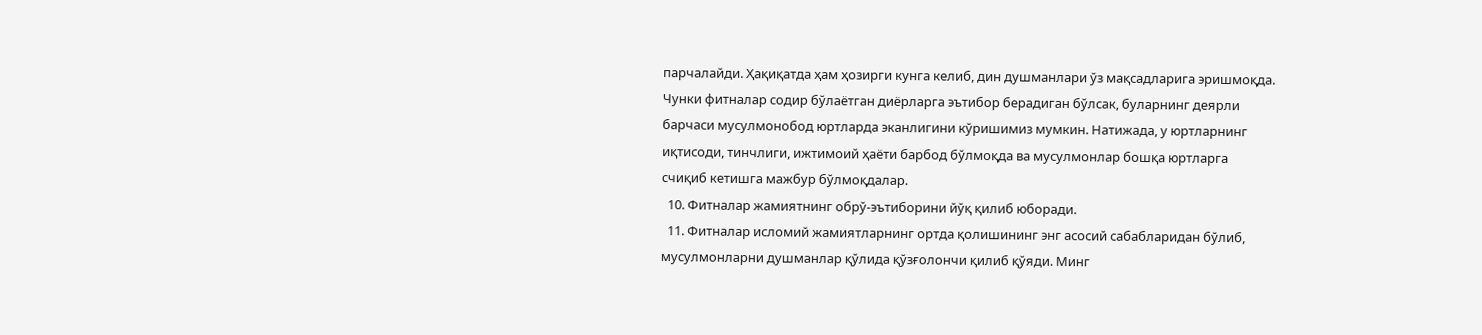парчалайди. Ҳақиқатда ҳам ҳозирги кунга келиб, дин душманлари ўз мақсадларига эришмоқда. Чунки фитналар содир бўлаётган диёрларга эътибор берадиган бўлсак, буларнинг деярли барчаси мусулмонобод юртларда эканлигини кўришимиз мумкин. Натижада, у юртларнинг иқтисоди, тинчлиги, ижтимоий ҳаёти барбод бўлмоқда ва мусулмонлар бошқа юртларга cчиқиб кетишга мажбур бўлмоқдалар.
  10. Фитналар жамиятнинг обрў-эътиборини йўқ қилиб юборади.
  11. Фитналар исломий жамиятларнинг ортда қолишининг энг асосий сабабларидан бўлиб, мусулмонларни душманлар қўлида қўзғолончи қилиб қўяди. Минг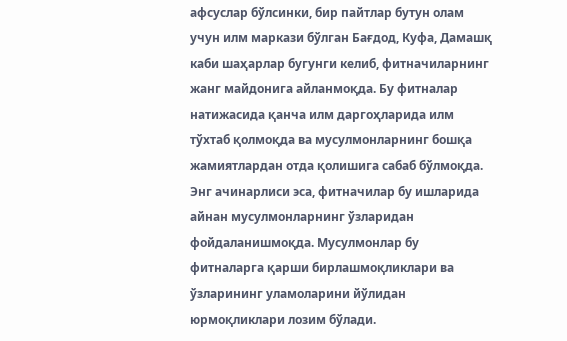афсуслар бўлсинки, бир пайтлар бутун олам учун илм маркази бўлган Бағдод, Куфа, Дамашқ каби шаҳарлар бугунги келиб, фитначиларнинг жанг майдонига айланмоқда. Бу фитналар натижасида қанча илм даргоҳларида илм тўхтаб қолмоқда ва мусулмонларнинг бошқа жамиятлардан отда қолишига сабаб бўлмоқда. Энг ачинарлиси эса, фитначилар бу ишларида айнан мусулмонларнинг ўзларидан фойдаланишмоқда. Мусулмонлар бу фитналарга қарши бирлашмоқликлари ва ўзларининг уламоларини йўлидан юрмоқликлари лозим бўлади.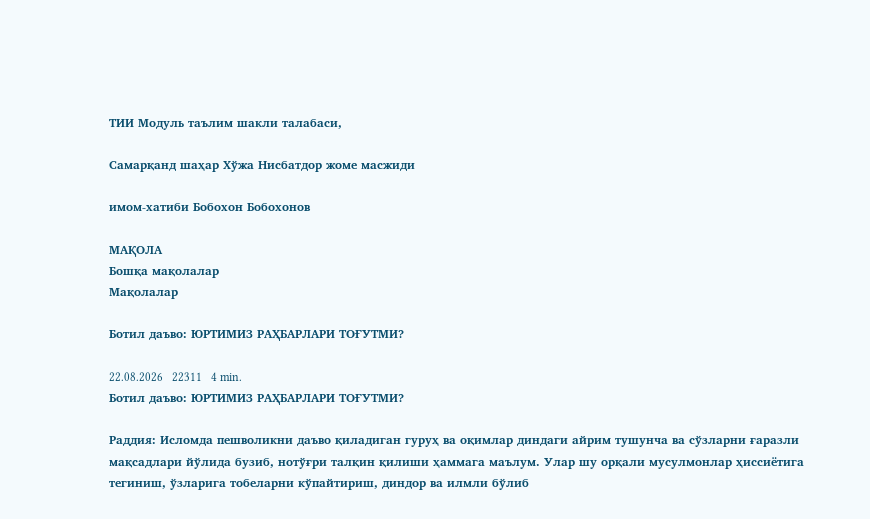ТИИ Модуль таълим шакли талабаси,

Самарқанд шаҳар Хўжа Нисбатдор жоме масжиди

имом-хатиби Бобохон Бобохонов

МАҚОЛА
Бошқа мақолалар
Мақолалар

Ботил даъво: ЮРТИМИЗ РАҲБАРЛАРИ ТОҒУТМИ?

22.08.2026   22311   4 min.
Ботил даъво: ЮРТИМИЗ РАҲБАРЛАРИ ТОҒУТМИ?

Раддия: Исломда пешволикни даъво қиладиган гуруҳ ва оқимлар диндаги айрим тушунча ва сўзларни ғаразли мақсадлари йўлида бузиб, нотўғри талқин қилиши ҳаммага маълум. Улар шу орқали мусулмонлар ҳиссиётига тегиниш, ўзларига тобеларни кўпайтириш, диндор ва илмли бўлиб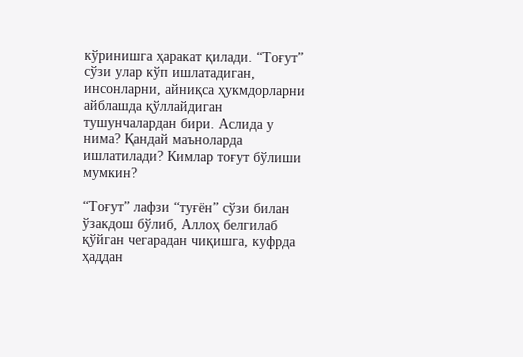кўринишга ҳаракат қилади. “Тоғут” сўзи улар кўп ишлатадиган, инсонларни, айниқса ҳукмдорларни айблашда қўллайдиган тушунчалардан бири. Аслида у нима? Қандай маъноларда ишлатилади? Кимлар тоғут бўлиши мумкин?

“Тоғут” лафзи “туғён” сўзи билан ўзакдош бўлиб, Аллоҳ белгилаб қўйган чегарадан чиқишга, куфрда ҳаддан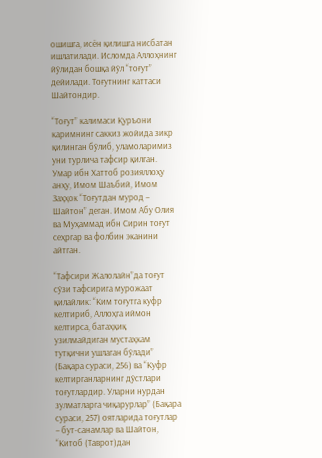ошишга, исён қилишга нисбатан ишлатилади. Исломда Аллоҳнинг йўлидан бошқа йўл “тоғут” дейилади. Тоғутнинг каттаси Шайтондир.

“Тоғут” калимаси Қуръони каримнинг саккиз жойида зикр қилинган бўлиб, уламоларимиз уни турлича тафсир қилган. Умар ибн Хаттоб розияллоҳу анҳу, Имом Шаъбий, Имом Заҳҳок “Тоғутдан мурод – Шайтон” деган. Имом Абу Олия ва Муҳаммад ибн Сирин тоғут сеҳргар ва фолбин эканини айтган.

“Тафсири Жалолайн”да тоғут сўзи тафсирига мурожаат қилайлик: “Ким тоғутга куфр келтириб, Аллоҳга иймон келтирса, батаҳқиқ узилмайдиган мустаҳкам тутқични ушлаган бўлади” (Бақара сураси, 256) ва “Куфр келтирганларнинг дўстлари тоғутлардир. Уларни нурдан зулматларга чиқарурлар” (Бақара сураси, 257) оятларида тоғутлар – бут-санамлар ва Шайтон, “Китоб (Таврот)дан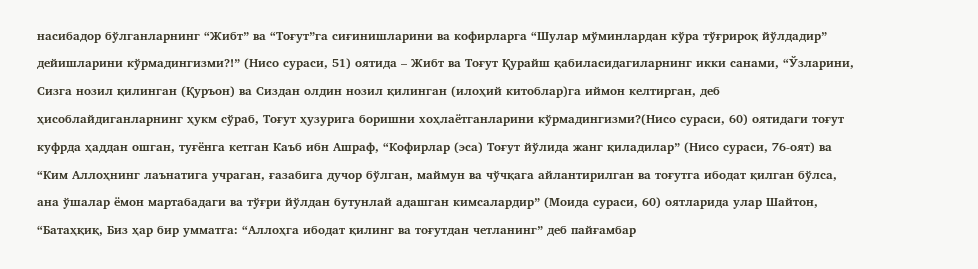насибадор бўлганларнинг “Жибт” ва “Тоғут”га сиғинишларини ва кофирларга “Шулар мўминлардан кўра тўғрироқ йўлдадир” дейишларини кўрмадингизми?!” (Нисо сураси, 51) оятида – Жибт ва Тоғут Қурайш қабиласидагиларнинг икки санами, “Ўзларини, Сизга нозил қилинган (Қуръон) ва Сиздан олдин нозил қилинган (илоҳий китоблар)га иймон келтирган, деб ҳисоблайдиганларнинг ҳукм сўраб, Тоғут ҳузурига боришни хоҳлаётганларини кўрмадингизми?(Нисо сураси, 60) оятидаги тоғут куфрда ҳаддан ошган, туғёнга кетган Каъб ибн Ашраф, “Кофирлар (эса) Тоғут йўлида жанг қиладилар” (Нисо сураси, 76-оят) ва “Ким Аллоҳнинг лаънатига учраган, ғазабига дучор бўлган, маймун ва чўчқага айлантирилган ва тоғутга ибодат қилган бўлса, ана ўшалар ёмон мартабадаги ва тўғри йўлдан бутунлай адашган кимсалардир” (Моида сураси, 60) оятларида улар Шайтон, “Батаҳқиқ, Биз ҳар бир умматга: “Аллоҳга ибодат қилинг ва тоғутдан четланинг” деб пайғамбар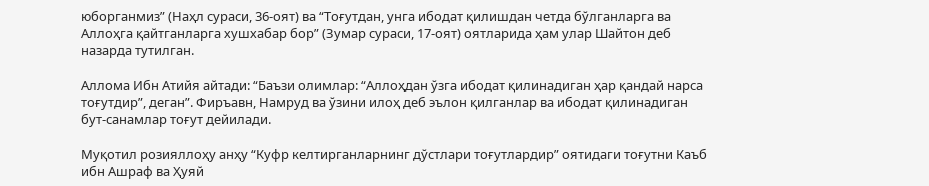юборганмиз” (Наҳл сураси, 36-оят) ва “Тоғутдан, унга ибодат қилишдан четда бўлганларга ва Аллоҳга қайтганларга хушхабар бор” (Зумар сураси, 17-оят) оятларида ҳам улар Шайтон деб назарда тутилган.

Аллома Ибн Атийя айтади: “Баъзи олимлар: “Аллоҳдан ўзга ибодат қилинадиган ҳар қандай нарса тоғутдир”, деган”. Фиръавн, Намруд ва ўзини илоҳ деб эълон қилганлар ва ибодат қилинадиган бут-санамлар тоғут дейилади.

Муқотил розияллоҳу анҳу “Куфр келтирганларнинг дўстлари тоғутлардир” оятидаги тоғутни Каъб ибн Ашраф ва Ҳуяй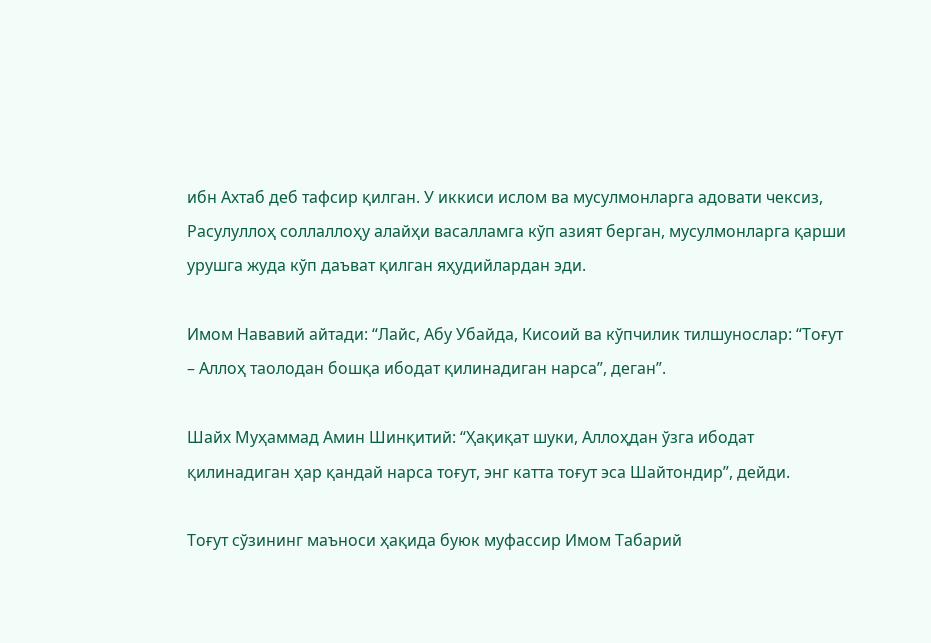ибн Ахтаб деб тафсир қилган. У иккиси ислом ва мусулмонларга адовати чексиз, Расулуллоҳ соллаллоҳу алайҳи васалламга кўп азият берган, мусулмонларга қарши урушга жуда кўп даъват қилган яҳудийлардан эди.

Имом Нававий айтади: “Лайс, Абу Убайда, Кисоий ва кўпчилик тилшунослар: “Тоғут – Аллоҳ таолодан бошқа ибодат қилинадиган нарса”, деган”.

Шайх Муҳаммад Амин Шинқитий: “Ҳақиқат шуки, Аллоҳдан ўзга ибодат қилинадиган ҳар қандай нарса тоғут, энг катта тоғут эса Шайтондир”, дейди.

Тоғут сўзининг маъноси ҳақида буюк муфассир Имом Табарий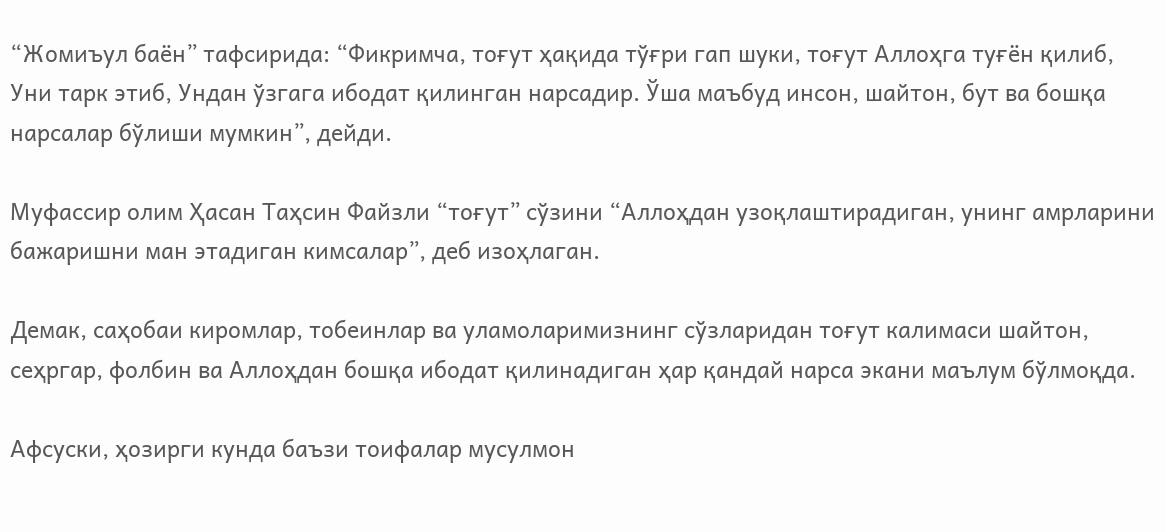“Жомиъул баён” тафсирида: “Фикримча, тоғут ҳақида тўғри гап шуки, тоғут Аллоҳга туғён қилиб, Уни тарк этиб, Ундан ўзгага ибодат қилинган нарсадир. Ўша маъбуд инсон, шайтон, бут ва бошқа нарсалар бўлиши мумкин”, дейди.

Муфассир олим Ҳасан Таҳсин Файзли “тоғут” сўзини “Аллоҳдан узоқлаштирадиган, унинг амрларини бажаришни ман этадиган кимсалар”, деб изоҳлаган.

Демак, саҳобаи киромлар, тобеинлар ва уламоларимизнинг сўзларидан тоғут калимаси шайтон, сеҳргар, фолбин ва Аллоҳдан бошқа ибодат қилинадиган ҳар қандай нарса экани маълум бўлмоқда.

Афсуски, ҳозирги кунда баъзи тоифалар мусулмон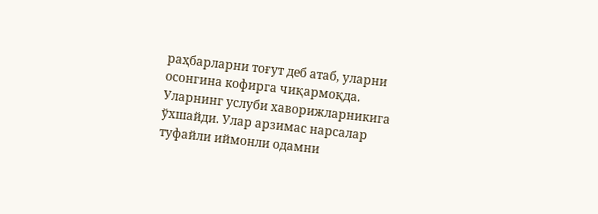раҳбарларни тоғут деб атаб, уларни осонгина кофирга чиқармоқда. Уларнинг услуби хаворижларникига ўхшайди. Улар арзимас нарсалар туфайли иймонли одамни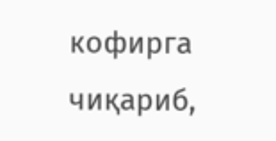кофирга чиқариб,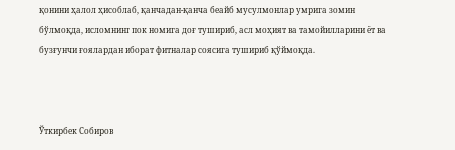қонини ҳалол ҳисоблаб, қанчадан-қанча беайб мусулмонлар умрига зомин бўлмоқда, исломнинг пок номига доғ тушириб, асл моҳият ва тамойилларини ёт ва бузғунчи ғоялардан иборат фитналар соясига тушириб қўймоқда.



Ўткирбек Собиров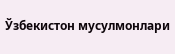Ўзбекистон мусулмонлари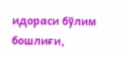идораси бўлим бошлиғи,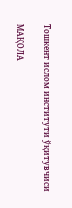Тошкент ислом институти ўқитувчиси

МАҚОЛА